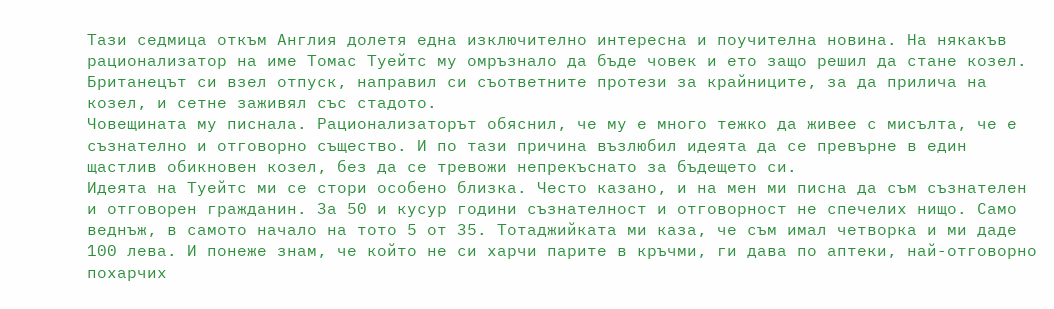Тази седмица откъм Англия долетя една изключително интересна и поучителна новина. На някакъв рационализатор на име Томас Туейтс му омръзнало да бъде човек и ето защо решил да стане козел. Британецът си взел отпуск, направил си съответните протези за крайниците, за да прилича на козел, и сетне заживял със стадото.
Човещината му писнала. Рационализаторът обяснил, че му е много тежко да живее с мисълта, че е съзнателно и отговорно същество. И по тази причина възлюбил идеята да се превърне в един щастлив обикновен козел, без да се тревожи непрекъснато за бъдещето си.
Идеята на Туейтс ми се стори особено близка. Често казано, и на мен ми писна да съм съзнателен и отговорен гражданин. За 50 и кусур години съзнателност и отговорност не спечелих нищо. Само веднъж, в самото начало на тото 5 от 35. Тотаджийката ми каза, че съм имал четворка и ми даде 100 лева. И понеже знам, че който не си харчи парите в кръчми, ги дава по аптеки, най-отговорно похарчих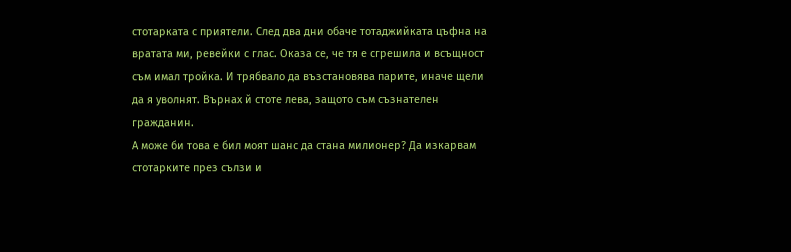стотарката с приятели. След два дни обаче тотаджийката цъфна на вратата ми, ревейки с глас. Оказа се, че тя е сгрешила и всъщност съм имал тройка. И трябвало да възстановява парите, иначе щели да я уволнят. Върнах й стоте лева, защото съм съзнателен гражданин.
А може би това е бил моят шанс да стана милионер? Да изкарвам стотарките през сълзи и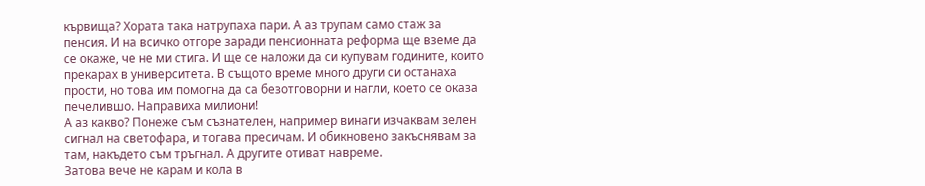кървища? Хората така натрупаха пари. А аз трупам само стаж за пенсия. И на всичко отгоре заради пенсионната реформа ще вземе да се окаже, че не ми стига. И ще се наложи да си купувам годините, които прекарах в университета. В същото време много други си останаха прости, но това им помогна да са безотговорни и нагли, което се оказа печелившо. Направиха милиони!
А аз какво? Понеже съм съзнателен, например винаги изчаквам зелен сигнал на светофара, и тогава пресичам. И обикновено закъснявам за там, накъдето съм тръгнал. А другите отиват навреме.
Затова вече не карам и кола в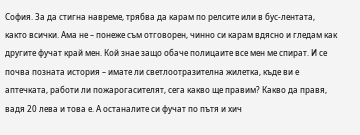София. За да стигна навреме, трябва да карам по релсите или в бус-лентата, както всички. Ама не – понеже съм отговорен, чинно си карам вдясно и гледам как другите фучат край мен. Кой знае защо обаче полицаите все мен ме спират. И се почва позната история – имате ли светлоотразителна жилетка, къде ви е аптечката, работи ли пожарогасителят, сега какво ще правим? Какво да правя, вадя 20 лева и това е. А останалите си фучат по пътя и хич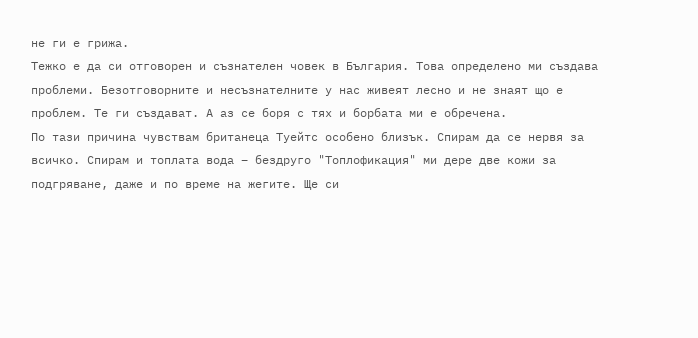не ги е грижа.
Тежко е да си отговорен и съзнателен човек в България. Това определено ми създава проблеми. Безотговорните и несъзнателните у нас живеят лесно и не знаят що е проблем. Те ги създават. А аз се боря с тях и борбата ми е обречена.
По тази причина чувствам британеца Туейтс особено близък. Спирам да се нервя за всичко. Спирам и топлата вода – бездруго "Топлофикация" ми дере две кожи за подгряване, даже и по време на жегите. Ще си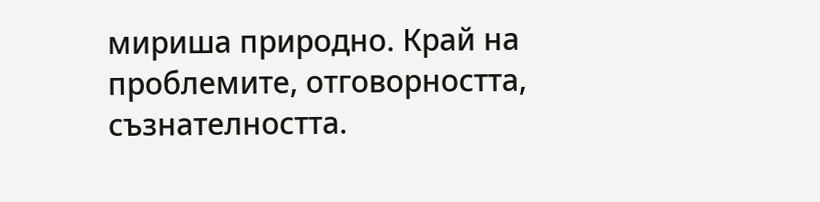мириша природно. Край на проблемите, отговорността, съзнателността.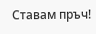Ставам пръч!